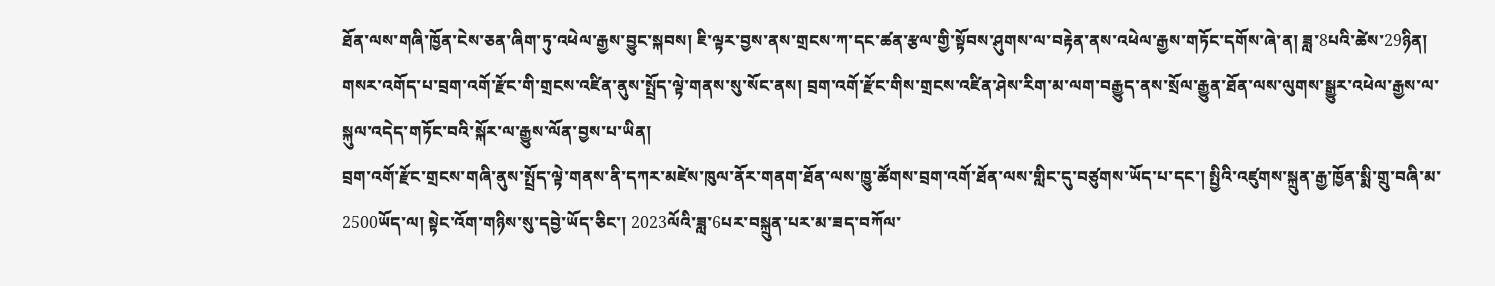ཐོན་ལས་གཞི་ཁྱོན་ངེས་ཅན་ཞིག་ཏུ་འཕེལ་རྒྱས་བྱུང་སྐབས། ཇི་ལྟར་བྱས་ནས་གྲངས་ཀ་དང་ཚན་རྩལ་གྱི་སྟོབས་ཤུགས་ལ་བརྟེན་ནས་འཕེལ་རྒྱས་གཏོང་དགོས་ཞེ་ན། ཟླ་8པའི་ཚེས་29ཉིན། གསར་འགོད་པ་བྲག་འགོ་རྫོང་གི་གྲངས་འཛིན་ནུས་སྤྲོད་ལྟེ་གནས་སུ་སོང་ནས། བྲག་འགོ་རྫོང་གིས་གྲངས་འཛིན་ཤེས་རིག་མ་ལག་བརྒྱུད་ནས་སྲོལ་རྒྱུན་ཐོན་ལས་ལུགས་སྒྱུར་འཕེལ་རྒྱས་ལ་སྐུལ་འདེད་གཏོང་བའི་སྐོར་ལ་རྒྱུས་ལོན་བྱས་པ་ཡིན།
བྲག་འགོ་རྫོང་གྲངས་གཞི་ནུས་སྤྲོད་ལྟེ་གནས་ནི་དཀར་མཛེས་ཁུལ་ནོར་གནག་ཐོན་ལས་ཁྱུ་ཚོགས་བྲག་འགོ་ཐོན་ལས་གླིང་དུ་བཙུགས་ཡོད་པ་དང་། སྤྱིའི་འཛུགས་སྐྲུན་རྒྱ་ཁྱོན་སྨི་གྲུ་བཞི་མ་2500ཡོད་ལ། སྟེང་འོག་གཉིས་སུ་དབྱེ་ཡོད་ཅིང་། 2023ལོའི་ཟླ་6པར་བསྐྲུན་པར་མ་ཟད་བཀོལ་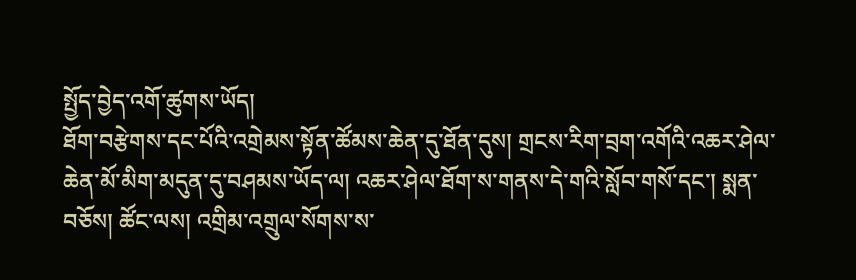སྤྱོད་བྱེད་འགོ་ཚུགས་ཡོད།
ཐོག་བརྩེགས་དང་པོའི་འགྲེམས་སྟོན་ཚོམས་ཆེན་དུ་ཐོན་དུས། གྲངས་རིག་བྲག་འགོའི་འཆར་ཤེལ་ཆེན་མོ་མིག་མདུན་དུ་བཤམས་ཡོད་ལ། འཆར་ཤེལ་ཐོག་ས་གནས་དེ་གའི་སློབ་གསོ་དང་། སྨན་བཅོས། ཚོང་ལས། འགྲིམ་འགྲུལ་སོགས་ས་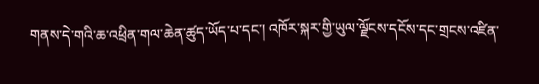གནས་དེ་གའི་ཆ་འཕྲིན་གལ་ཆེན་ཚུད་ཡོད་པ་དང་། འཁོར་སྐར་གྱི་ཡུལ་ལྗོངས་དངོས་དང་གྲངས་འཛིན་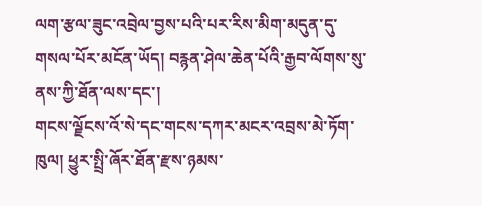ལག་རྩལ་ཟུང་འབྲེལ་བྱས་པའི་པར་རིས་མིག་མདུན་དུ་གསལ་པོར་མངོན་ཡོད། བརྙན་ཤེལ་ཆེན་པོའི་རྒྱབ་ལོགས་སུ་ནས་ཀྱི་ཐོན་ལས་དང་།
གངས་ལྗོངས་འོ་སེ་དང་གངས་དཀར་མངར་འབྲས་མེ་ཏོག་ཁུལ། ཕྱུར་སྤྲི་ཞོར་ཐོན་རྫས་ཉམས་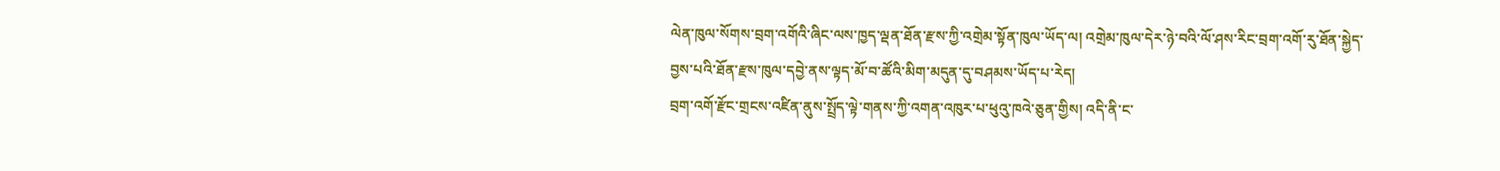ལེན་ཁུལ་སོགས་བྲག་འགོའི་ཞིང་ལས་ཁྱད་ལྡན་ཐོན་རྫས་ཀྱི་འགྲེམ་སྟོན་ཁུལ་ཡོད་ལ། འགྲེམ་ཁུལ་དེར་ཉེ་བའི་ལོ་ཤས་རིང་བྲག་འགོ་རུ་ཐོན་སྐྱེད་བྱས་པའི་ཐོན་རྫས་ཁུལ་དབྱེ་ནས་ལྟད་མོ་བ་ཚོའི་མིག་མདུན་དུ་བཤམས་ཡོད་པ་རེད།
བྲག་འགོ་རྫོང་གྲངས་འཛིན་ནུས་སྤྲོད་ལྟེ་གནས་ཀྱི་འགན་འཁུར་པ་ཕུའུ་ཁའེ་ཅུན་གྱིས། འདི་ནི་ང་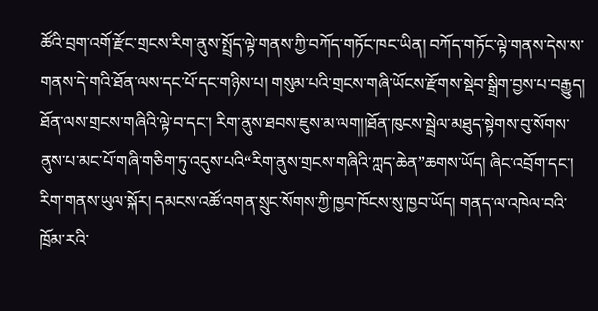ཚོའི་བྲག་འགོ་རྫོང་གྲངས་རིག་ནུས་སྤྲོད་ལྟེ་གནས་ཀྱི་བཀོད་གཏོང་ཁང་ཡིན། བཀོད་གཏོང་ལྟེ་གནས་དེས་ས་གནས་དེ་གའི་ཐོན་ལས་དང་པོ་དང་གཉིས་པ། གསུམ་པའི་གྲངས་གཞི་ཡོངས་རྫོགས་སྡེབ་སྒྲིག་བྱས་པ་བརྒྱུད། ཐོན་ལས་གྲངས་གཞིའི་ལྟེ་བ་དང་། རིག་ནུས་ཐབས་ཇུས་མ་ལག།།ཐོན་ཁུངས་སྦྲེལ་མཐུད་སྟེགས་བུ་སོགས་ནུས་པ་མང་པོ་གཞི་གཅིག་ཏུ་འདུས་པའི“རིག་ནུས་གྲངས་གཞིའི་ཀླད་ཆེན”ཆགས་ཡོད། ཞིང་འབྲོག་དང་། རིག་གནས་ཡུལ་སྐོར། དམངས་འཚོ་འགན་སྲུང་སོགས་ཀྱི་ཁྱབ་ཁོངས་སུ་ཁྱབ་ཡོད། གནད་ལ་འཁེལ་བའི་ཁྲོམ་རའི་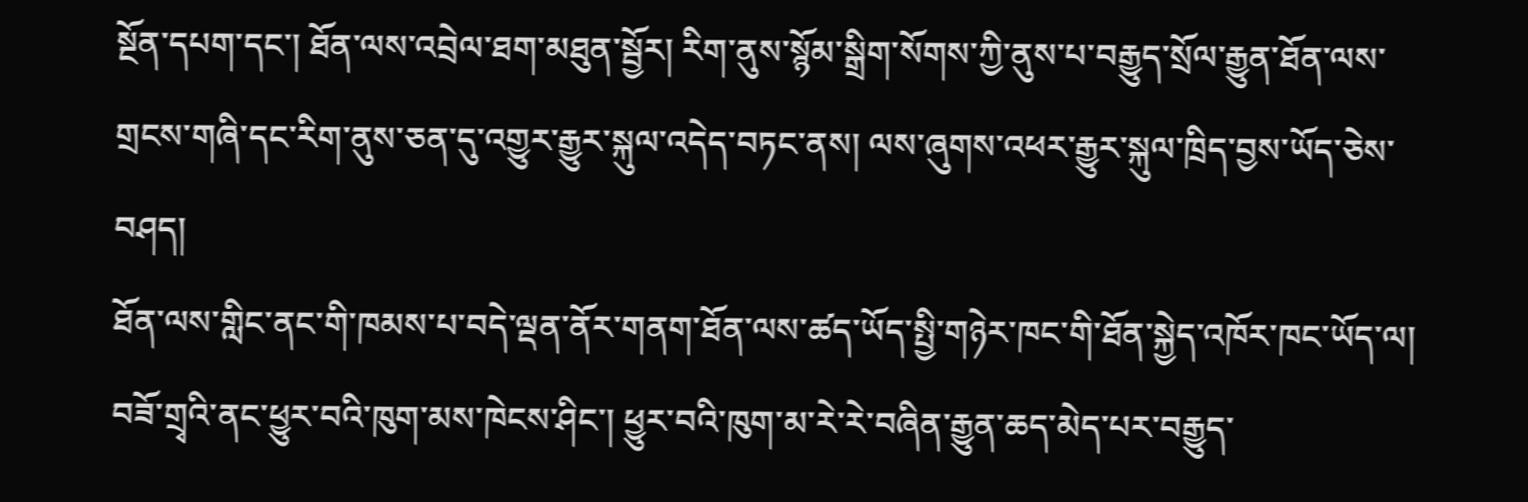སྔོན་དཔག་དང་། ཐོན་ལས་འབྲེལ་ཐག་མཐུན་སྦྱོར། རིག་ནུས་སྙོམ་སྒྲིག་སོགས་ཀྱི་ནུས་པ་བརྒྱུད་སྲོལ་རྒྱུན་ཐོན་ལས་གྲངས་གཞི་དང་རིག་ནུས་ཅན་དུ་འགྱུར་རྒྱུར་སྐུལ་འདེད་བཏང་ནས། ལས་ཞུགས་འཕར་རྒྱུར་སྐུལ་ཁྲིད་བྱས་ཡོད་ཅེས་བཤད།
ཐོན་ལས་གླིང་ནང་གི་ཁམས་པ་བདེ་ལྡན་ནོར་གནག་ཐོན་ལས་ཚད་ཡོད་སྤྱི་གཉེར་ཁང་གི་ཐོན་སྐྱེད་འཁོར་ཁང་ཡོད་ལ། བཟོ་གྲྭའི་ནང་ཕྱུར་བའི་ཁུག་མས་ཁེངས་ཤིང་། ཕྱུར་བའི་ཁུག་མ་རེ་རེ་བཞིན་རྒྱུན་ཆད་མེད་པར་བརྒྱུད་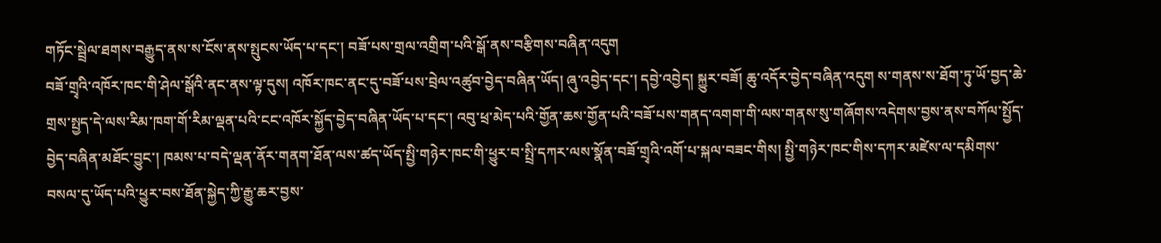གཏོང་སྦྲེལ་ཐགས་བརྒྱུད་ནས་ས་ངོས་ནས་སྤུངས་ཡོད་པ་དང་། བཟོ་པས་གྲལ་འགྲིག་པའི་སྒོ་ནས་བརྩིགས་བཞིན་འདུག
བཟོ་གྲྭའི་འཁོར་ཁང་གི་ཤེལ་སྒོའི་ནང་ནས་ལྟ་དུས། འཁོར་ཁང་ནང་དུ་བཟོ་པས་བྲེལ་འཚུབ་བྱེད་བཞིན་ཡོད། ཞུ་འབྱེད་དང་། དབྱེ་འབྱེད། སྐྱུར་བཟོ། ཆུ་འདོར་བྱེད་བཞིན་འདུག ས་གནས་ས་ཐོག་ཏུ་ཡོ་བྱད་ཆེ་གྲས་སྤྱད་དེ་ལས་རིམ་ཁག་གོ་རིམ་ལྡན་པའི་ངང་འཁོར་སྐྱོད་བྱེད་བཞིན་ཡོད་པ་དང་། འབུ་ཕྲ་མེད་པའི་གྱོན་ཆས་གྱོན་པའི་བཟོ་པས་གནད་འགག་གི་ལས་གནས་སུ་གཞོགས་འདེགས་བྱས་ནས་བཀོལ་སྤྱོད་བྱེད་བཞིན་མཐོང་བྱུང་། ཁམས་པ་བདེ་ལྡན་ནོར་གནག་ཐོན་ལས་ཚད་ཡོད་སྤྱི་གཉེར་ཁང་གི་ཕྱུར་བ་སྤྲི་དཀར་ལས་སྣོན་བཟོ་གྲྭའི་འགོ་པ་སྐལ་བཟང་གིས། སྤྱི་གཉེར་ཁང་གིས་དཀར་མཛེས་ལ་དམིགས་བསལ་དུ་ཡོད་པའི་ཕྱུར་བས་ཐོན་སྐྱེད་ཀྱི་རྒྱུ་ཆར་བྱས་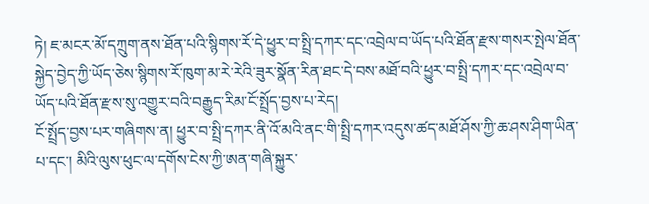ཏེ། ཇ་མངར་མོ་དཀྲུག་ནས་ཐོན་པའི་སྙིགས་རོ་དེ་ཕྱུར་བ་སྤྲི་དཀར་དང་འབྲེལ་བ་ཡོད་པའི་ཐོན་རྫས་གསར་སྤེལ་ཐོན་སྐྱེད་བྱེད་ཀྱི་ཡོད་ཅེས་སྙིགས་རོ་ཁུག་མ་རེ་རེའི་ཟུར་སྣོན་རིན་ཐང་དེ་བས་མཐོ་བའི་ཕྱུར་བ་སྤྲི་དཀར་དང་འབྲེལ་བ་ཡོད་པའི་ཐོན་རྫས་སུ་འགྱུར་བའི་བརྒྱུད་རིམ་ངོ་སྤྲོད་བྱས་པ་རེད།
ངོ་སྤྲོད་བྱས་པར་གཞིགས་ན། ཕྱུར་བ་སྤྲི་དཀར་ནི་འོ་མའི་ནང་གི་སྤྲི་དཀར་འདུས་ཚད་མཐོ་ཤོས་ཀྱི་ཆ་ཤས་ཤིག་ཡིན་པ་དང་། མིའི་ལུས་ཕུང་ལ་དགོས་ངེས་ཀྱི་ཨན་གཞི་སྐྱུར་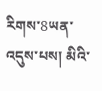རིགས་8ཡན་འདུས་པས། མིའི་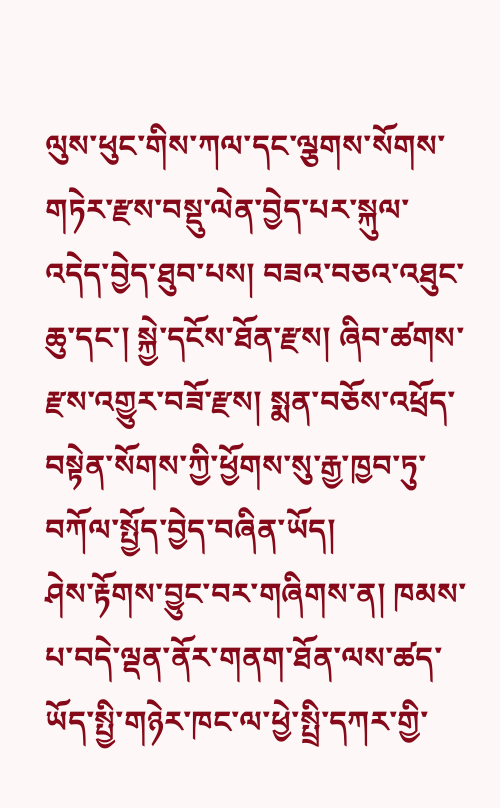ལུས་ཕུང་གིས་ཀལ་དང་ལྕགས་སོགས་གཏེར་རྫས་བསྡུ་ལེན་བྱེད་པར་སྐུལ་འདེད་བྱེད་ཐུབ་པས། བཟའ་བཅའ་འཐུང་ཆུ་དང་། སྐྱེ་དངོས་ཐོན་རྫས། ཞིབ་ཚགས་རྫས་འགྱུར་བཟོ་རྫས། སྨན་བཅོས་འཕྲོད་བསྟེན་སོགས་ཀྱི་ཕྱོགས་སུ་རྒྱ་ཁྱབ་ཏུ་བཀོལ་སྤྱོད་བྱེད་བཞིན་ཡོད།
ཤེས་རྟོགས་བྱུང་བར་གཞིགས་ན། ཁམས་པ་བདེ་ལྡན་ནོར་གནག་ཐོན་ལས་ཚད་ཡོད་སྤྱི་གཉེར་ཁང་ལ་ཕྱེ་སྤྲི་དཀར་གྱི་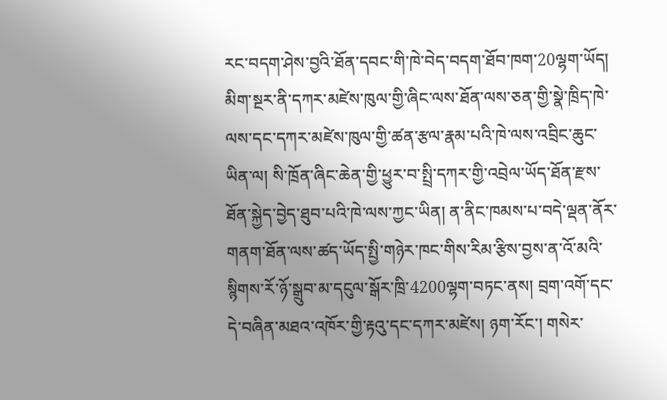རང་བདག་ཤེས་བྱའི་ཐོན་དབང་གི་ཁེ་བེད་བདག་ཐོབ་ཁག་20ལྷག་ཡོད། མིག་སྔར་ནི་དཀར་མཛེས་ཁུལ་གྱི་ཞིང་ལས་ཐོན་ལས་ཅན་གྱི་སྣེ་ཁྲིད་ཁེ་ལས་དང་དཀར་མཛེས་ཁུལ་གྱི་ཚན་རྩལ་རྣམ་པའི་ཁེ་ལས་འབྲིང་ཆུང་ཡིན་ལ། སི་ཁྲོན་ཞིང་ཆེན་གྱི་ཕྱུར་བ་སྤྲི་དཀར་གྱི་འབྲེལ་ཡོད་ཐོན་རྫས་ཐོན་སྐྱེད་བྱེད་ཐུབ་པའི་ཁེ་ལས་ཀྱང་ཡིན། ན་ནིང་ཁམས་པ་བདེ་ལྡན་ནོར་གནག་ཐོན་ལས་ཚད་ཡོད་སྤྱི་གཉེར་ཁང་གིས་རིམ་རྩིས་བྱས་ན་འོ་མའི་སྙིགས་རོ་ཉོ་སྒྲུབ་མ་དངུལ་སྒོར་ཁྲི་4200ལྷག་བཏང་ནས། བྲག་འགོ་དང་དེ་བཞིན་མཐའ་འཁོར་གྱི་རྟའུ་དང་དཀར་མཛེས། ཉག་རོང་། གསེར་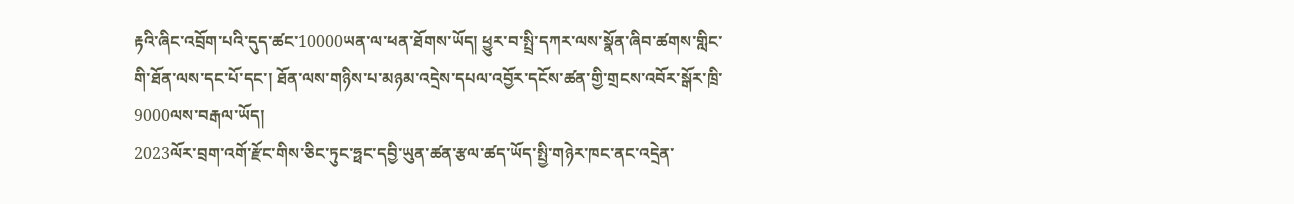རྟའི་ཞིང་འབྲོག་པའི་དུད་ཚང་10000ཡན་ལ་ཕན་ཐོགས་ཡོད། ཕྱུར་བ་སྤྲི་དཀར་ལས་སྣོན་ཞིབ་ཚགས་གླིང་གི་ཐོན་ལས་དང་པོ་དང་། ཐོན་ལས་གཉིས་པ་མཉམ་འདྲེས་དཔལ་འབྱོར་དངོས་ཚན་གྱི་གྲངས་འབོར་སྒོར་ཁྲི་9000ལས་བརྒལ་ཡོད།
2023ལོར་བྲག་འགོ་རྫོང་གིས་ཅིང་ཏུང་ཧྥང་དབྱི་ཡུན་ཚན་རྩལ་ཚད་ཡོད་སྤྱི་གཉེར་ཁང་ནང་འདྲེན་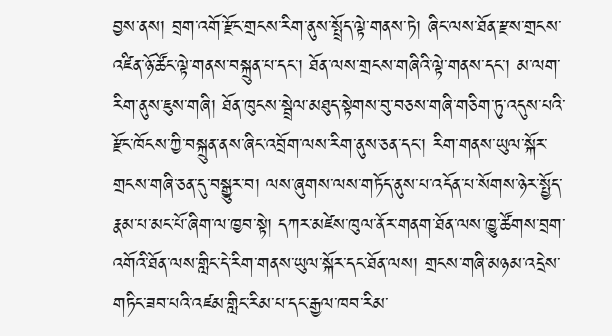བྱས་ནས། བྲག་འགོ་རྫོང་གྲངས་རིག་ནུས་སྤྲོད་ལྟེ་གནས་ཏེ། ཞིང་ལས་ཐོན་རྫས་གྲངས་འཛིན་ཉོ་ཚོང་ལྟེ་གནས་བསྐྲུན་པ་དང་། ཐོན་ལས་གྲངས་གཞིའི་ལྟེ་གནས་དང་། མ་ལག་རིག་ནུས་ཇུས་གཞི། ཐོན་ཁུངས་སྦྲེལ་མཐུད་སྟེགས་བུ་བཅས་གཞི་གཅིག་ཏུ་འདུས་པའི་རྫོང་ཁོངས་ཀྱི་བསྐྲུན་ནས་ཞིང་འབྲོག་ལས་རིག་ནུས་ཅན་དང་། རིག་གནས་ཡུལ་སྐོར་གྲངས་གཞི་ཅན་དུ་བསྒྱུར་བ། ལས་ཞུགས་ལས་གཏོད་ནུས་པ་འདོན་པ་སོགས་ཉེར་སྤྱོད་རྣམ་པ་མང་པོ་ཞིག་ལ་ཁྱབ་སྟེ། དཀར་མཛེས་ཁུལ་ནོར་གནག་ཐོན་ལས་ཁྱུ་ཚོགས་བྲག་འགོའི་ཐོན་ལས་གླིང་དེ་རིག་གནས་ཡུལ་སྐོར་དང་ཐོན་ལས། གྲངས་གཞི་མཉམ་འདྲེས་གཏིང་ཟབ་པའི་འཛམ་གླིང་རིམ་པ་དང་རྒྱལ་ཁབ་རིམ་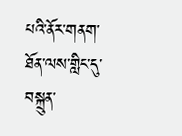པའི་ནོར་གནག་ཐོན་ལས་གླིང་དུ་བསྐྲུན་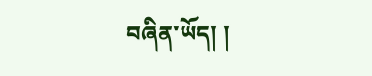བཞིན་ཡོད། །